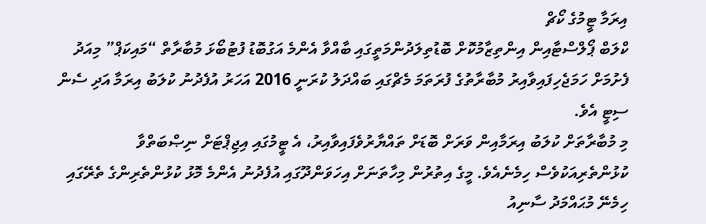އިރަމާ ޓީމުގެ ކޯޗް
ކްލަބް ޕޯލްސްޓާއިން އިންތިޒާމުކޮށް ބޮޑުތިލަދުންމަތީގައި ބާއްވާ އެންމެ އަގުބޮޑު ފުޓުބޯޅަ މުބާރާތް “މައިކަޕް” މިއަދު ފެށުމަށް ހަމަޖެހިފައިވާއިރު މުބާރާތުގެ ފުރަތަމަ މެޗްގައި ބައްދަލު ކުރަނީ 2016 އަހަރު އުފެދުނު ކުލަބު އިރަމާ އަދި ސެން ސިޓީ އެވެ.
މި މުބާރާތަށް ކުލަބު އިރަމާއިން ވަރަށް ބޮޑަށް ތައްޔާރުވެފައިވާއިރު، އެ ޓީމުގައި އިޖިޕްޓަށް ނިޞްބަތްވާ ކުޅުންތެރިއަކުވެސް ހިމެނެއެވެ. މީގެ އިތުރުން މިހާތަނަށް އިހަވަންދޫގައި އުފެދުނު އެންމެ މޮޅު ކުޅުންތެރިންގެ ތެރޭގައި ހިމެނޭ މުޙައްމަދު ސާނިއު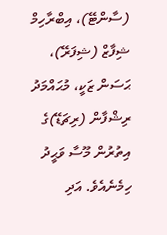(ސާންޓޭ)، އިބްރާހިމް ޝިފާޒް (ޝިފަރޭ)، ޙަސަން ޒަކީ، މުޙައްމަދު ރިޝްފާން (ރިޗަޑޭ)ގެ އިތުރުން މޫސާ ވަޙީދު ހިމެނެއެވެ. އަދި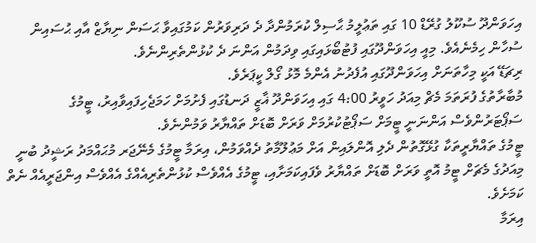އިހަވަންދޫ ސުކޫލު ގުރޭޑް 10 ގައި ތަޢުލީމު ޙާސިލް ކުރަމުންދާ ދެ ދަރިވަރުން ކަމުގައިވާ ޙަސަން ނިޔާޒް އާއި ޙުސައިން ސުހާން ހިމެނެއެވެ. މިއީ އިހަވަންދޫގައި ފުޓުބޯޅައިގައި ވިދަމުން އަންނަ ދެ ކުޅުންތެރިންނެވެ.
ރިޗަޑޭ އަކީ މިހާތަނަށް އިހަވަންދޫގައި އުފެދުނު އެންމެ މޮޅު ގޯލް ކީޕަރެވެ.
މުބާރާތުގެ ފުރަތަމަ މެޗް މިއަދު ހަވީރު 4:00 ގައި އިހަވަންދޫ ޣާޒީ ދަނޑުގައި ފެށުމަށް ހަމަޖެހިފައިވާއިރު، ޓީމުގެ ސަޕޯޓަރުންވެސް އަންނަނީ ޓީމަށް ސަޕޯޓުކުރުމަށް ވަރަށް ބޮޑަށް ތައްޔާރު ވަމުންނެވެ.
ޓީމުގެ ތައްޔާރީތަކާ ގުޅޭގޮތުން ދެލި އޮންލައިން އަށް މަޢުލޫމާތު ދެއްވަމުން، އިރަމާ ޓީމުގެ މެނޭޖަރ މުޙައްމަދު ރަޝީދު ބުނީ މިއަދުގެ މެޗަށް ޓީމު އޮތީ ވަރަށް ބޮޑަށް ތައްޔާރު ވެފައިކަމަށާއި، ޓީމުގެ އެއްވެސް ކުޅުންތެރިއެއްގެ އެއްވެސް އިންޖަރީއެއް ނެތް ކަމަށެވެ.
އިރަމާ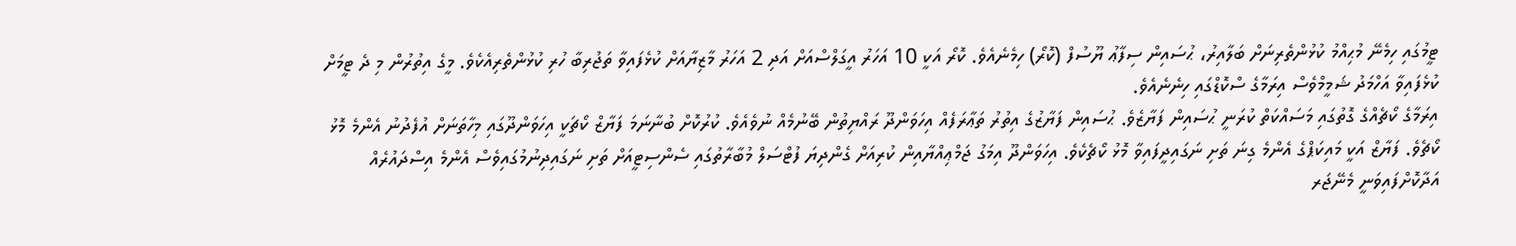ޓީމުގައި ހިމެނޭ މުޙިއްމު ކުޅުންތެރިނަށް ބަލާއިރު، ޙުސައިން ސިފާޢު ޔޫސުފް (ކޮރޯ) ހިމެނެއެވެ. ކޮރޯ އަކީ 10 އަހަރު އީގަލްސްއަށް އަދި 2 އަހަރު މާޒިޔާއަށް ކުޅެފައިވާ ތަޖުރިބާ ހުރި ކުޅުންތެރިއެކެވެ. މީގެ އިތުރުން މި ދެ ޓީމަށް ކުޅެފައިވާ އަހްމަދު ޝަމީމްވެސް އިރަމާގެ ސްކޮޑްގައި ހިނެނެއެވެ.
އިރަމާގެ ކޯޗެއްގެ ގޮތުގައި މަސައްކަތް ކުރަނީ ޙުސައިން ފަޔާޒެވެ. ޙުސައިން ފަޔާޒުގެ އިތުރު ތަޢާރަފެއް އިހަވަންދޫ ރައްޔިތުން ބޭނުމެއް ނުވެއެވެ. ކުރުކޮށް ބުނާނަމަ ފަޔާޒް ކޯޗަކީ އިހަވަންދޫގައި މިހާތަނަށް އުފެދުނު އެންމެ މޮޅު ކޯޗެވެ. ފަޔާޒް އަކީ މައިކަޕްގެ އެންމެ ގިނަ ތަށި ނަގައިދީފައިވާ މޮޅު ކޯޗެކެވެ. އިހަވަންދޫ އިމަގު ޖަމްޢިއްޔާއިން ކުރިއަށް ގެންދިޔަ ފުޓްސަލް މުބާރާތުގައި ސެންސިޓީއަށް ތަށި ނަގައިދިނުމުގައިވެސް އެންމެ އިސްދައުރެއް އަދާކޮށްފައިވަނީ މެނޭޖަރ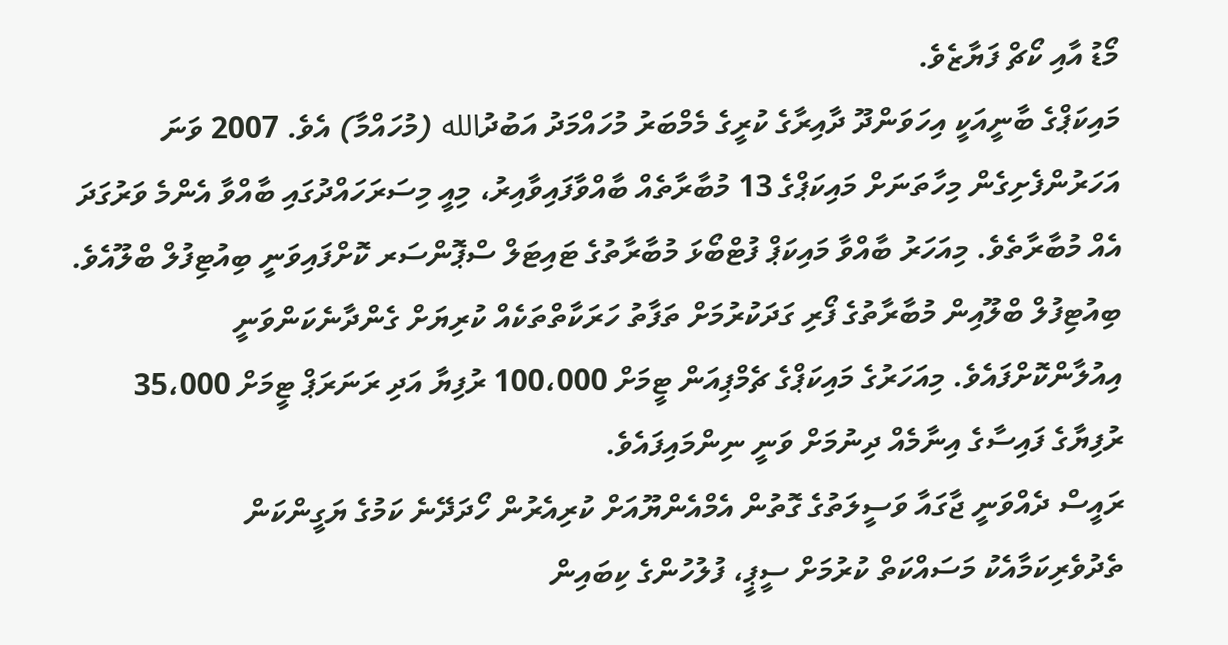މޯޑު އާއި ކޯޗް ފަޔާޒެވެ.
މައިކަޕްގެ ބާނީއަކީ އިހަވަންދޫ ދާއިރާގެ ކުރީގެ މެމްބަރު މުހައްމަދު އަބުދުالله (މުހައްމާ) އެވެ. 2007 ވަނަ އަހަރުންފެށިގެން މިހާތަނަށް މައިކަޕްގެ 13 މުބާރާތެއް ބާއްވާފައިވާއިރު، މިއީ މިސަރަހައްދުގައި ބާއްވާ އެންމެ ވަރުގަދަ އެއް މުބާރާތެވެ. މިއަހަރު ބާއްވާ މައިކަޕް ފުޓްބޯޅަ މުބާރާތުގެ ޓައިޓަލް ސްޕޮންސަރ ކޮށްފައިވަނީ ބިއުޓިފުލް ބްލޫއެވެ.
ބިއުޓިފުލް ބްލޫއިން މުބާރާތުގެ ފޯރި ގަދަކުރުމަށް ތަފާތު ހަރަކާތްތަކެއް ކުރިޔަށް ގެންދާނެކަންވަނީ އިއުލާންކޮށްފައެވެ. މިއަހަރުގެ މައިކަޕްގެ ޗެމްޕިއަން ޓީމަށް 100،000 ރުފިޔާ އަދި ރަނަރަޕް ޓީމަށް 35،000 ރުފިޔާގެ ފައިސާގެ އިނާމެއް ދިނުމަށް ވަނީ ނިންމައިފައެވެ.
ރައީސް ދެއްވަނީ ޖާގައާ ވަސީލަތުގެ ގޮތުން އެމްއެންޔޫއަށް ކުރިއެރުން ހޯދަދޭނެ ކަމުގެ ޔަގީންކަން
ތެދުވެރިކަމާއެކު މަސައްކަތް ކުރުމަށް ސީޕީ، ފުލުހުންގެ ކިބައިން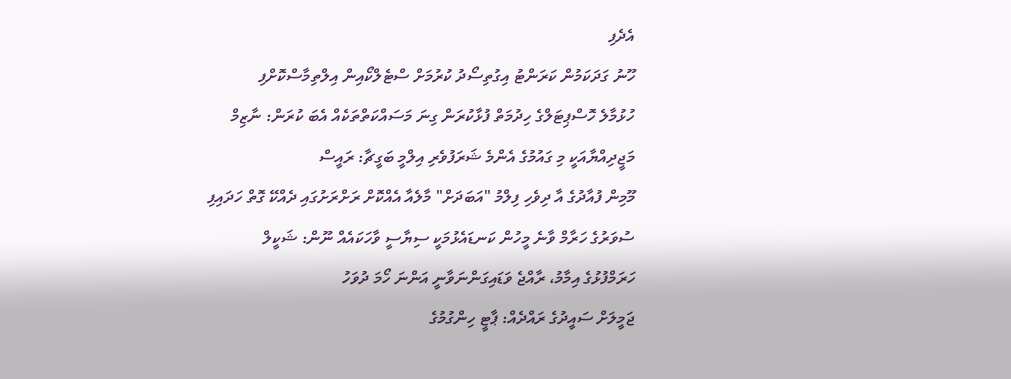އެދެފި
ހޫނު ގަދަކަމުން ކަރަންޓު އިގުތިސޯދު ކުރުމަށް ސްޓެލްކޯއިން އިލްތިމާސްކޮށްފި
ހުޅުމާލެ ހޮސްޕިޓަލްގެ ހިދުމަތް ފުޅާކުރަން ގިނަ މަސައްކަތްތަކެއް އެބަ ކުރަން: ނާޒިމް
މަޖީދިއްޔާއަކީ މި ގައުމުގެ އެންމެ ޝަރަފުވެރި އިލްމީ ބަގީޗާ: ރައީސް
މޫމިން ފުއާދުގެ އާ ދިވެހި ފިލްމު "އަބަދަށް" މާލެއާ އެއްކޮށް ރަށްރަށުގައި ދެއްކޭ ގޮތް ހަދައިފި
ސުވަރުގެ ހަރާމް ވާނެ މީހުން ކަނޑައެޅުމަކީ ސިޔާސީ ވާހަކައެއް ނޫން: ޝަކީލް
ހަރަމްފުޅުގެ އިމާމު، ރާއްޖެ ވަޑައިގަންނަވާނީ އަންނަ ހޯމަ ދުވަހު
ޖަމީލަށް ސައީދުގެ ރައްދެއް: ޕާޓީ ހިންގުމުގެ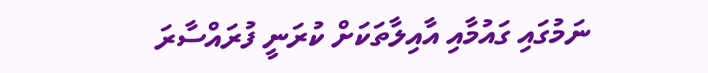ނަމުގައި ގައުމާއި އާއިލާތަކަށް ކުރަނީ ފުރައްސާރަ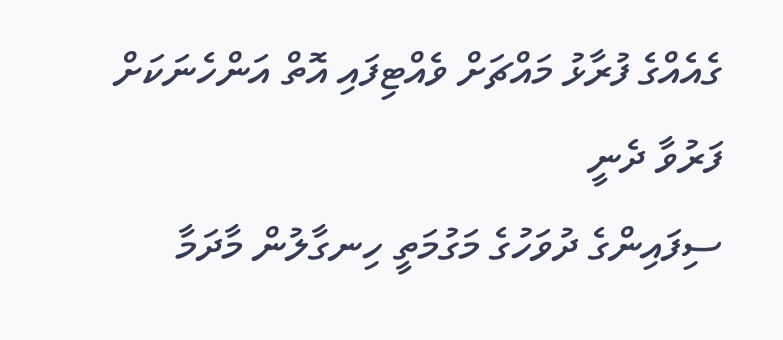ގެއެއްގެ ފުރާޅު މައްޗަށް ވެއްޓިފައި އޮތް އަންހެނަކަށް ފަރުވާ ދެނީ
ސިފައިންގެ ދުވަހުގެ މަގުމަތީ ހިނގާލުން މާދަމާ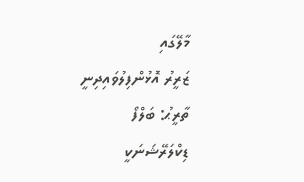މާލޭގައި
ޒަރީރު އޮޅުންފިލުވައިދިނީ ތާރީޙު: ބަލްފޯ ޑިކްލަރޭޝަނަކީ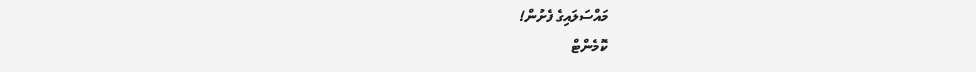މައްސަލައިގެ ފެށުން!
ކޮމެންޓް